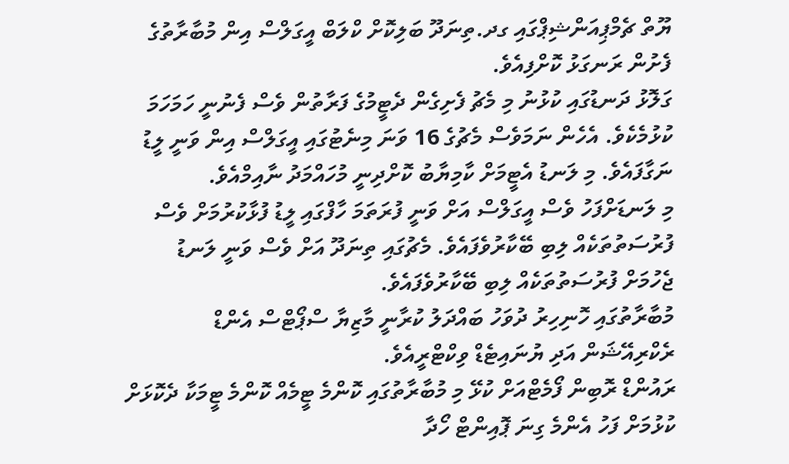ޔޫތް ޗެމްޕިއަންޝިޕްގައި ގދ.ތިނަދޫ ބަލިކޮށް ކްލަބް އީގަލްސް އިން މުބާރާތުގެ ފެށުން ރަނގަޅު ކޮށްފިއެވެ.
ގަލޮޅު ދަނޑުގައި ކުޅުނު މި މެޗު ފެށިގެން ދެޓީމުގެ ފަރާތުން ވެސް ފެނުނީ ހަމަހަމަ ކުޅުމެކެވެ. އެހެން ނަމަވެސް މެޗުގެ 16 ވަނަ މިނެޓުގައި އީގަލްސް އިން ވަނީ ލީޑު ނަގާފައެވެ. މި ލަނޑު އެޓީމަށް ކާމިޔާބު ކޮށްދިނީ މުހައްމަދު ނާއިމްއެވެ.
މި ލަނޑަށްފަހު ވެސް އީގަލްސް އަށް ވަނީ ފުރަތަމަ ހާފްގައި ލީޑު ފުޅާކުރުމަށް ވެސް ފުރުސަތުތަކެއް ލިބި ބޭކާރުވެފައެވެ. މެޗުގައި ތިނަދޫ އަށް ވެސް ވަނީ ލަނޑު ޖެހުމަށް ފުރުސަތުތަކެއް ލިބި ބޭކާރުވެފައެވެ.
މުބާރާތުގައި ހޮނިހިރު ދުވަހު ބައްދަލު ކުރާނީ މާޒިޔާ ސްޕޯޓްސް އެންޑް ރެކްރިއޭޝަން އަދި ޔުނައިޓެޑް ވިކްޓްރީއެވެ.
ރައުންޑް ރޮބިން ފޯމެޓްއަށް ކުޅޭ މި މުބާރާތުގައި ކޮންމެ ޓީމެއް ކޮންމެ ޓީމަކާ ދެކޮޅަށް ކުޅުމަށް ފަހު އެންމެ ގިނަ ޕޮއިންޓް ހޯދާ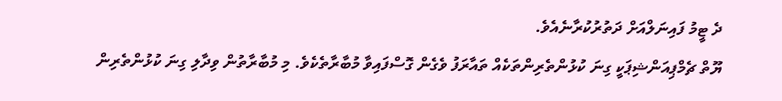ދެ ޓީމު ފައިނަލްއަށް ދަތުރުކުރާނެއެވެ.
ޔޫތް ޗެމްޕިއަންޝިޕަކީ ގިނަ ކުޅުންތެރިންތަކެއް ތައާރަފު ވެގެން ގޮސްފައިވާ މުބާރާތެކެވެ. މި މުބާރާތުން ވިދާލި ގިނަ ކުޅުންތެރިން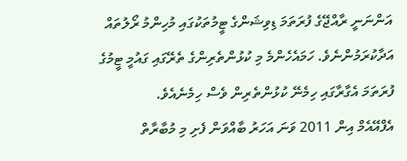އަންނަނީ ރާއްޖޭގެ ފުރަތަމަ ޑިވިޝަންގެ ޓީމުތަކުގައި މުހިންމު ރޯލުތައް އަދާކުރަމުންނެވެ. ހަމައެހެންމެ މި ކުޅުންތެރިންގެ ތެރޭގައި ގައުމީ ޓީމުގެ ފުރަތަމަ އެގާރާގައި ހިމެނޭ ކުޅުންތެރިން ވެސް ހިމެނެއެވެ.
އެފްއޭއެމް އިން 2011 ވަނަ އަހަރު ބާއްވަން ފެށި މި މުބާރާތް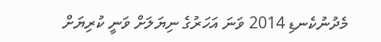މެދުނުކެނޑި 2014 ވަނަ އަހަރުގެ ނިޔަލަށް ވަނީ ކުރިޔަށް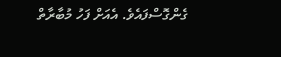ގެންގޮސްފައެވެ. އެއަށް ފަހު މުބާރާތް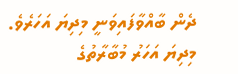ދެން ބާއްވާފައިވަނީ މިދިޔަ އަހަރެވެ. މިދިޔަ އަހަރު މުބާރާތުގެ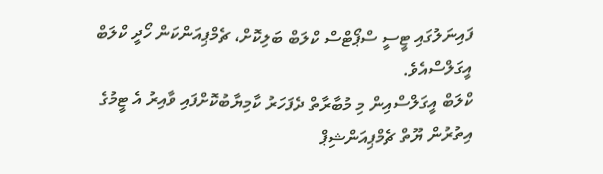ފައިނަލުގައި ޓީސީ ސްޕޯޓްސް ކްލަބް ބަލިކޮށް، ޗެމްޕިއަންކަން ހޯދީ ކްލަބް އީގަލްސްއެވެ.
ކްލަބް އީގަލްސްއިން މި މުބާރާތް ދެފަހަރު ކާމިޔާބުކޮށްފައި ވާއިރު އެ ޓީމުގެ އިތުރުން ޔޫތް ޗެމްޕިއަންޝިޕް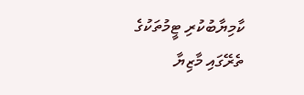ކާމިޔާބުކުރި ޓީމުތަކުގެ ތެރޭގައި މާޒިޔާ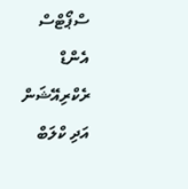ސްޕޯޓްސް އެންޑް ރެކްރިއޭޝަން އަދި ކްލަބް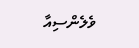ވެލެންސިއާ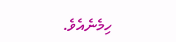ހިމެނެއެވެ.